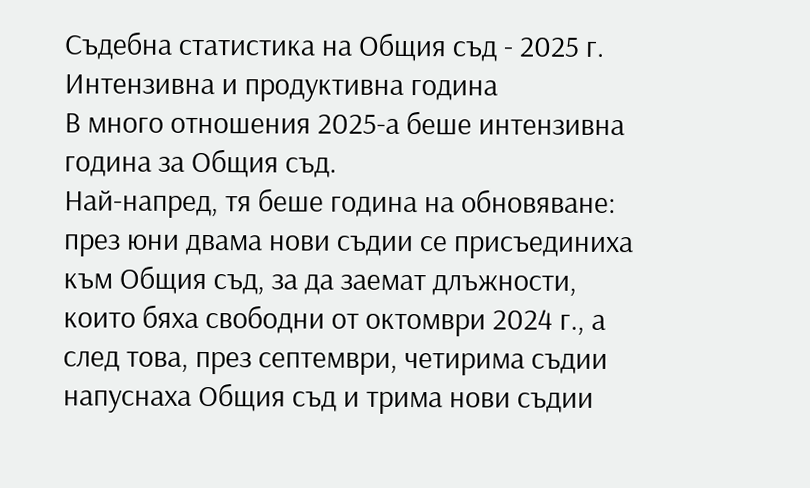Съдебна статистика на Общия съд - 2025 г.
Интензивна и продуктивна година
В много отношения 2025-а беше интензивна година за Общия съд.
Най-напред, тя беше година на обновяване: през юни двама нови съдии се присъединиха към Общия съд, за да заемат длъжности, които бяха свободни от октомври 2024 г., а след това, през септември, четирима съдии напуснаха Общия съд и трима нови съдии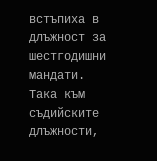встъпиха в длъжност за шестгодишни мандати. Така към съдийските длъжности,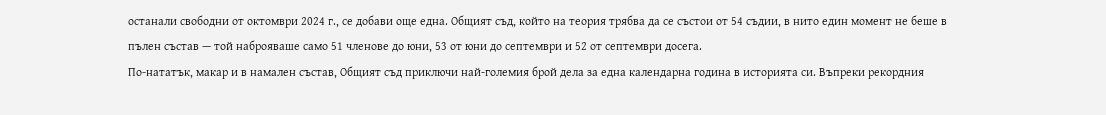останали свободни от октомври 2024 г., се добави още една. Общият съд, който на теория трябва да се състои от 54 съдии, в нито един момент не беше в пълен състав — той наброяваше само 51 членове до юни, 53 от юни до септември и 52 от септември досега.
По-нататък, макар и в намален състав, Общият съд приключи най-големия брой дела за една календарна година в историята си. Въпреки рекордния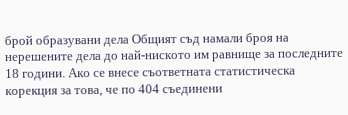брой образувани дела Общият съд намали броя на нерешените дела до най-ниското им равнище за последните 18 години. Ако се внесе съответната статистическа корекция за това, че по 404 съединени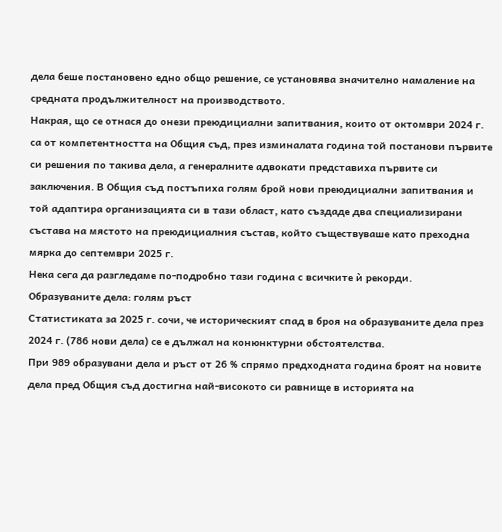дела беше постановено едно общо решение, се установява значително намаление на средната продължителност на производството.
Накрая, що се отнася до онези преюдициални запитвания, които от октомври 2024 г. са от компетентността на Общия съд, през изминалата година той постанови първите си решения по такива дела, а генералните адвокати представиха първите си заключения. В Общия съд постъпиха голям брой нови преюдициални запитвания и той адаптира организацията си в тази област, като създаде два специализирани състава на мястото на преюдициалния състав, който съществуваше като преходна мярка до септември 2025 г.
Нека сега да разгледаме по-подробно тази година с всичките ѝ рекорди.
Образуваните дела: голям ръст
Статистиката за 2025 г. сочи, че историческият спад в броя на образуваните дела през 2024 г. (786 нови дела) се е дължал на конюнктурни обстоятелства.
При 989 образувани дела и ръст от 26 % спрямо предходната година броят на новите дела пред Общия съд достигна най-високото си равнище в историята на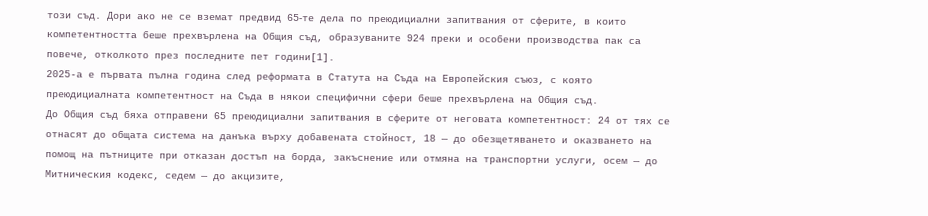този съд. Дори ако не се вземат предвид 65‑те дела по преюдициални запитвания от сферите, в които компетентността беше прехвърлена на Общия съд, образуваните 924 преки и особени производства пак са повече, отколкото през последните пет години[1].
2025-а е първата пълна година след реформата в Статута на Съда на Европейския съюз, с която преюдициалната компетентност на Съда в някои специфични сфери беше прехвърлена на Общия съд.
До Общия съд бяха отправени 65 преюдициални запитвания в сферите от неговата компетентност: 24 от тях се отнасят до общата система на данъка върху добавената стойност, 18 — до обезщетяването и оказването на помощ на пътниците при отказан достъп на борда, закъснение или отмяна на транспортни услуги, осем — до Митническия кодекс, седем — до акцизите,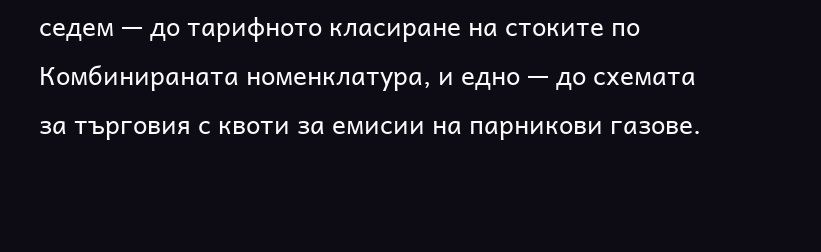седем — до тарифното класиране на стоките по Комбинираната номенклатура, и едно — до схемата за търговия с квоти за емисии на парникови газове.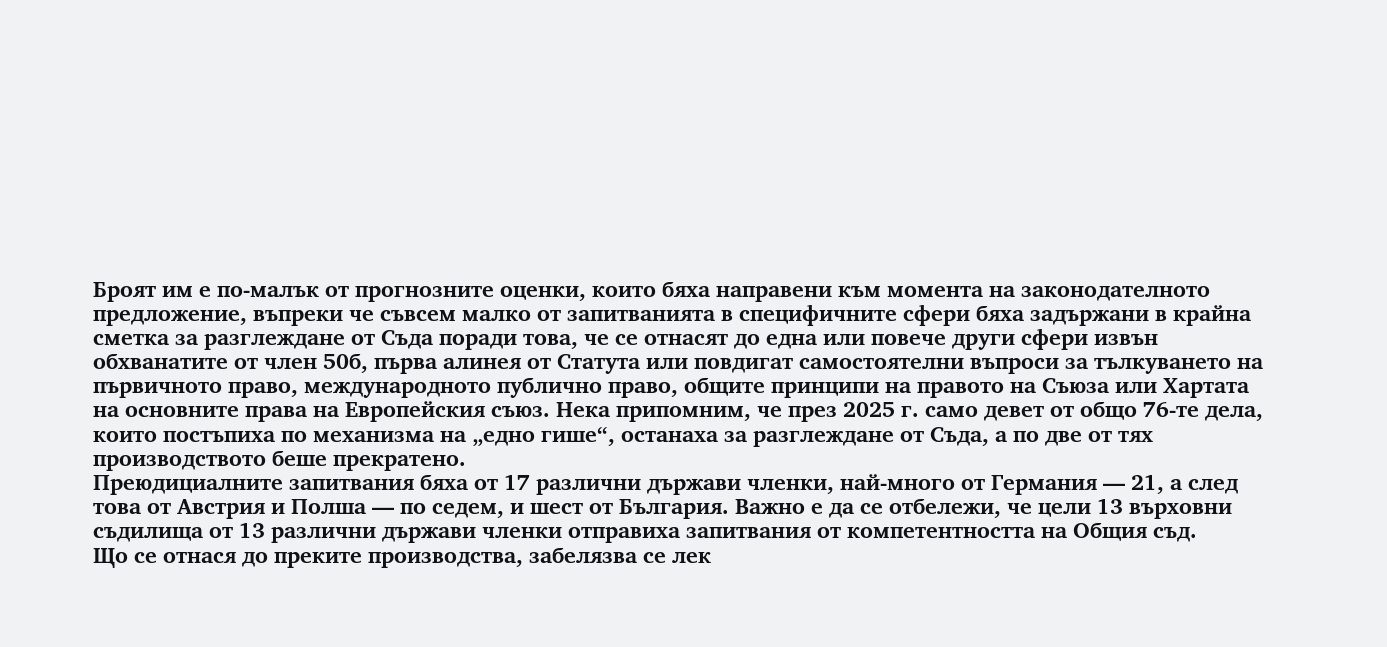Броят им е по-малък от прогнозните оценки, които бяха направени към момента на законодателното предложение, въпреки че съвсем малко от запитванията в специфичните сфери бяха задържани в крайна сметка за разглеждане от Съда поради това, че се отнасят до една или повече други сфери извън обхванатите от член 50б, първа алинея от Статута или повдигат самостоятелни въпроси за тълкуването на първичното право, международното публично право, общите принципи на правото на Съюза или Хартата на основните права на Европейския съюз. Нека припомним, че през 2025 г. само девет от общо 76‑те дела, които постъпиха по механизма на „едно гише“, останаха за разглеждане от Съда, а по две от тях производството беше прекратено.
Преюдициалните запитвания бяха от 17 различни държави членки, най-много от Германия — 21, а след това от Австрия и Полша — по седем, и шест от България. Важно е да се отбележи, че цели 13 върховни съдилища от 13 различни държави членки отправиха запитвания от компетентността на Общия съд.
Що се отнася до преките производства, забелязва се лек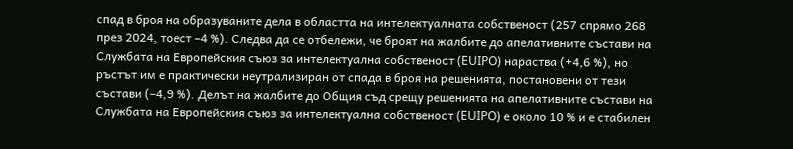спад в броя на образуваните дела в областта на интелектуалната собственост (257 спрямо 268 през 2024, тоест –4 %). Следва да се отбележи, че броят на жалбите до апелативните състави на Службата на Европейския съюз за интелектуална собственост (EUIPO) нараства (+4,6 %), но ръстът им е практически неутрализиран от спада в броя на решенията, постановени от тези състави (–4,9 %). Делът на жалбите до Общия съд срещу решенията на апелативните състави на Службата на Европейския съюз за интелектуална собственост (EUIPO) е около 10 % и е стабилен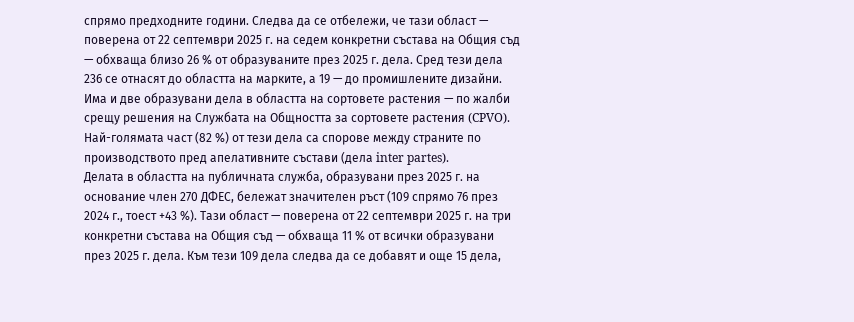спрямо предходните години. Следва да се отбележи, че тази област — поверена от 22 септември 2025 г. на седем конкретни състава на Общия съд — обхваща близо 26 % от образуваните през 2025 г. дела. Сред тези дела 236 се отнасят до областта на марките, а 19 — до промишлените дизайни. Има и две образувани дела в областта на сортовете растения — по жалби срещу решения на Службата на Общността за сортовете растения (CPVO). Най-голямата част (82 %) от тези дела са спорове между страните по производството пред апелативните състави (дела inter partes).
Делата в областта на публичната служба, образувани през 2025 г. на основание член 270 ДФЕС, бележат значителен ръст (109 спрямо 76 през 2024 г., тоест +43 %). Тази област — поверена от 22 септември 2025 г. на три конкретни състава на Общия съд — обхваща 11 % от всички образувани през 2025 г. дела. Към тези 109 дела следва да се добавят и още 15 дела,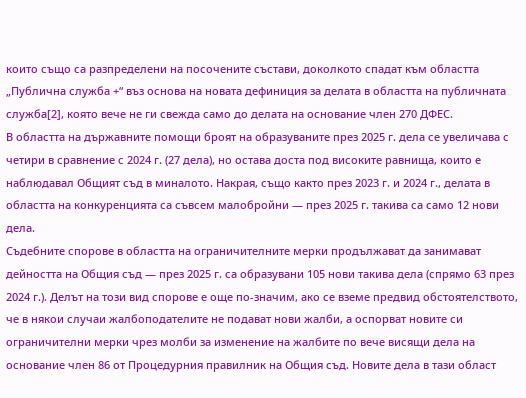които също са разпределени на посочените състави, доколкото спадат към областта „Публична служба +“ въз основа на новата дефиниция за делата в областта на публичната служба[2], която вече не ги свежда само до делата на основание член 270 ДФЕС.
В областта на държавните помощи броят на образуваните през 2025 г. дела се увеличава с четири в сравнение с 2024 г. (27 дела), но остава доста под високите равнища, които е наблюдавал Общият съд в миналото. Накрая, също както през 2023 г. и 2024 г., делата в областта на конкуренцията са съвсем малобройни — през 2025 г. такива са само 12 нови дела.
Съдебните спорове в областта на ограничителните мерки продължават да занимават дейността на Общия съд — през 2025 г. са образувани 105 нови такива дела (спрямо 63 през 2024 г.). Делът на този вид спорове е още по-значим, ако се вземе предвид обстоятелството, че в някои случаи жалбоподателите не подават нови жалби, а оспорват новите си ограничителни мерки чрез молби за изменение на жалбите по вече висящи дела на основание член 86 от Процедурния правилник на Общия съд. Новите дела в тази област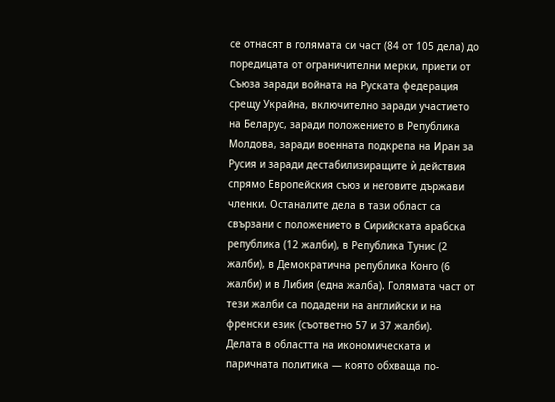се отнасят в голямата си част (84 от 105 дела) до поредицата от ограничителни мерки, приети от Съюза заради войната на Руската федерация срещу Украйна, включително заради участието на Беларус, заради положението в Република Молдова, заради военната подкрепа на Иран за Русия и заради дестабилизиращите ѝ действия спрямо Европейския съюз и неговите държави членки. Останалите дела в тази област са свързани с положението в Сирийската арабска република (12 жалби), в Република Тунис (2 жалби), в Демократична република Конго (6 жалби) и в Либия (една жалба). Голямата част от тези жалби са подадени на английски и на френски език (съответно 57 и 37 жалби).
Делата в областта на икономическата и паричната политика — която обхваща по-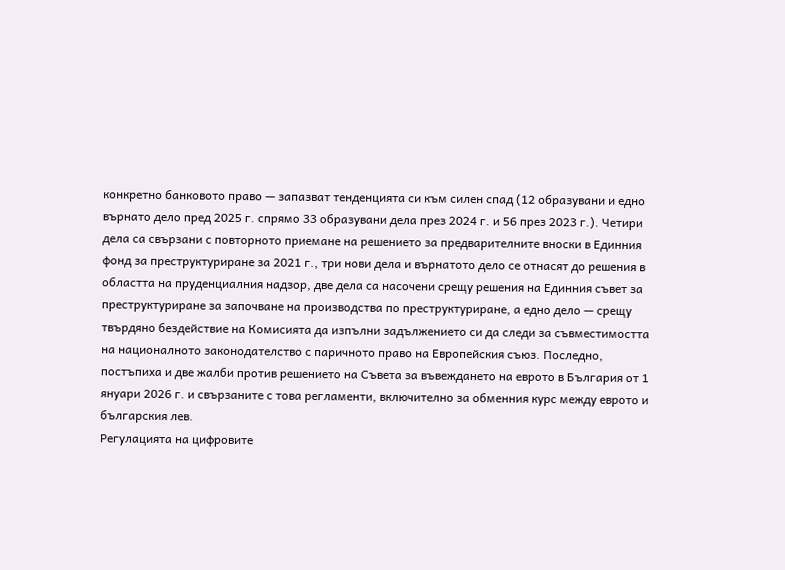конкретно банковото право — запазват тенденцията си към силен спад (12 образувани и едно върнато дело пред 2025 г. спрямо 33 образувани дела през 2024 г. и 56 през 2023 г.). Четири дела са свързани с повторното приемане на решението за предварителните вноски в Единния фонд за преструктуриране за 2021 г., три нови дела и върнатото дело се отнасят до решения в областта на пруденциалния надзор, две дела са насочени срещу решения на Единния съвет за преструктуриране за започване на производства по преструктуриране, а едно дело — срещу твърдяно бездействие на Комисията да изпълни задължението си да следи за съвместимостта на националното законодателство с паричното право на Европейския съюз. Последно, постъпиха и две жалби против решението на Съвета за въвеждането на еврото в България от 1 януари 2026 г. и свързаните с това регламенти, включително за обменния курс между еврото и българския лев.
Регулацията на цифровите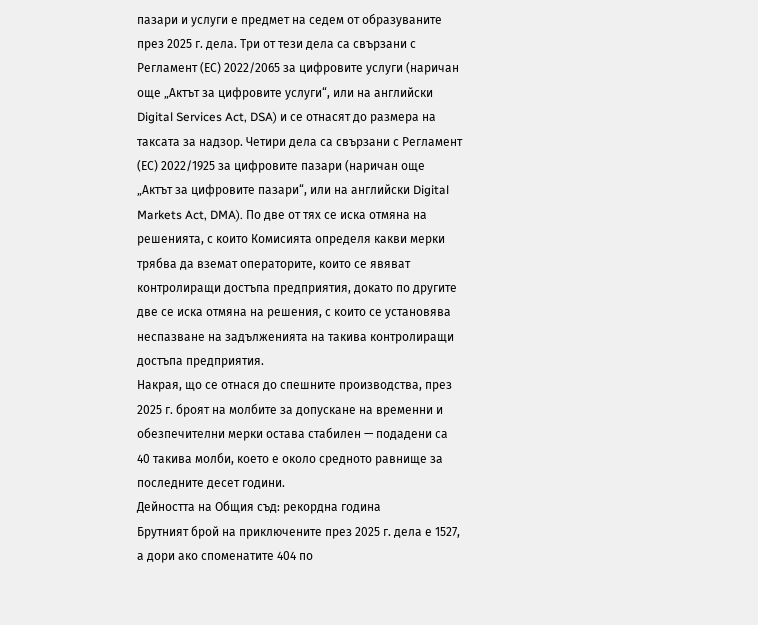пазари и услуги е предмет на седем от образуваните през 2025 г. дела. Три от тези дела са свързани с Регламент (ЕС) 2022/2065 за цифровите услуги (наричан още „Актът за цифровите услуги“, или на английски Digital Services Act, DSA) и се отнасят до размера на таксата за надзор. Четири дела са свързани с Регламент (ЕС) 2022/1925 за цифровите пазари (наричан още „Актът за цифровите пазари“, или на английски Digital Markets Act, DMA). По две от тях се иска отмяна на решенията, с които Комисията определя какви мерки трябва да вземат операторите, които се явяват контролиращи достъпа предприятия, докато по другите две се иска отмяна на решения, с които се установява неспазване на задълженията на такива контролиращи достъпа предприятия.
Накрая, що се отнася до спешните производства, през 2025 г. броят на молбите за допускане на временни и обезпечителни мерки остава стабилен — подадени са 40 такива молби, което е около средното равнище за последните десет години.
Дейността на Общия съд: рекордна година
Брутният брой на приключените през 2025 г. дела е 1527, а дори ако споменатите 404 по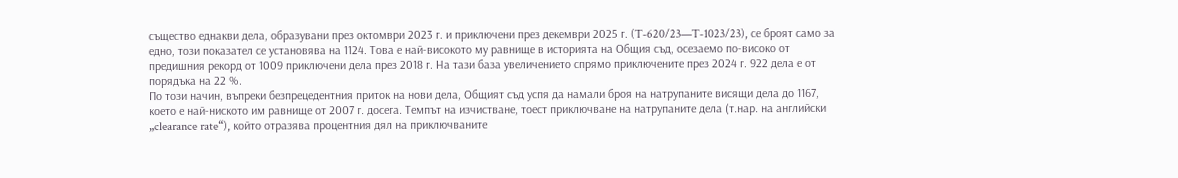същество еднакви дела, образувани през октомври 2023 г. и приключени през декември 2025 г. (T‑620/23—T‑1023/23), се броят само за едно, този показател се установява на 1124. Това е най-високото му равнище в историята на Общия съд, осезаемо по-високо от предишния рекорд от 1009 приключени дела през 2018 г. На тази база увеличението спрямо приключените през 2024 г. 922 дела е от порядъка на 22 %.
По този начин, въпреки безпрецедентния приток на нови дела, Общият съд успя да намали броя на натрупаните висящи дела до 1167, което е най-ниското им равнище от 2007 г. досега. Темпът на изчистване, тоест приключване на натрупаните дела (т.нар. на английски „clearance rate“), който отразява процентния дял на приключваните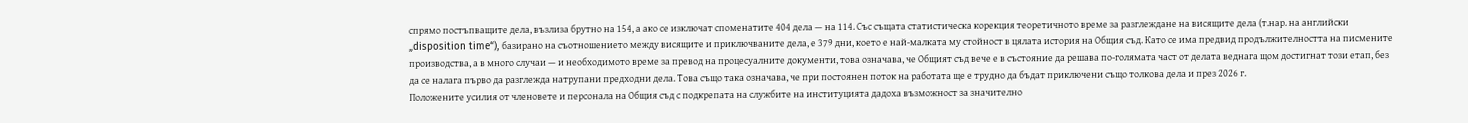спрямо постъпващите дела, възлиза брутно на 154, а ако се изключат споменатите 404 дела — на 114. Със същата статистическа корекция теоретичното време за разглеждане на висящите дела (т.нар. на английски „disposition time“), базирано на съотношението между висящите и приключваните дела, е 379 дни, което е най-малката му стойност в цялата история на Общия съд. Като се има предвид продължителността на писмените производства, а в много случаи — и необходимото време за превод на процесуалните документи, това означава, че Общият съд вече е в състояние да решава по-голямата част от делата веднага щом достигнат този етап, без да се налага първо да разглежда натрупани предходни дела. Това също така означава, че при постоянен поток на работата ще е трудно да бъдат приключени също толкова дела и през 2026 г.
Положените усилия от членовете и персонала на Общия съд с подкрепата на службите на институцията дадоха възможност за значително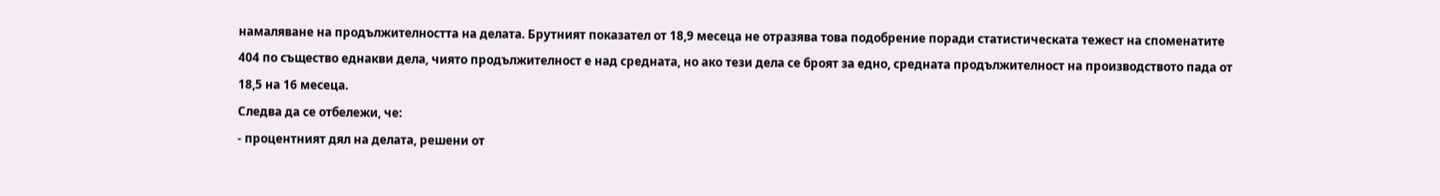намаляване на продължителността на делата. Брутният показател от 18,9 месеца не отразява това подобрение поради статистическата тежест на споменатите 404 по същество еднакви дела, чиято продължителност е над средната, но ако тези дела се броят за едно, средната продължителност на производството пада от 18,5 на 16 месеца.
Следва да се отбележи, че:
- процентният дял на делата, решени от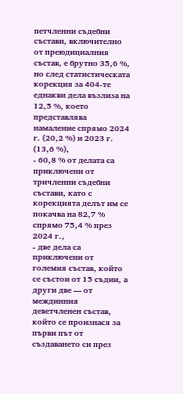петчленни съдебни състави, включително от преюдициалния състав, е брутно 35,6 %, но след статистическата корекция за 404‑те еднакви дела възлиза на 12,5 %, което представлява намаление спрямо 2024 г. (20,2 %) и 2023 г. (13,6 %),
- 60,8 % от делата са приключени от тричленни съдебни състави, като с корекцията делът им се покачва на 82,7 % спрямо 75,4 % през 2024 г.,
- две дела са приключени от големия състав, който се състои от 15 съдии, а други две — от междинния деветчленен състав, който се произнася за първи път от създаването си през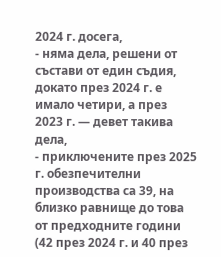2024 г. досега,
- няма дела, решени от състави от един съдия, докато през 2024 г. е имало четири, а през 2023 г. — девет такива дела,
- приключените през 2025 г. обезпечителни производства са 39, на близко равнище до това от предходните години (42 през 2024 г. и 40 през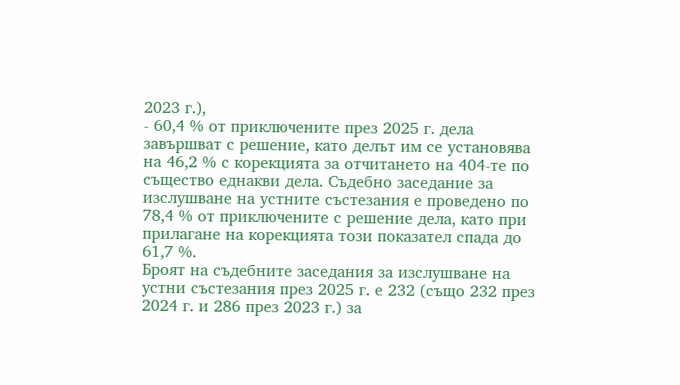2023 г.),
- 60,4 % от приключените през 2025 г. дела завършват с решение, като делът им се установява на 46,2 % с корекцията за отчитането на 404‑те по същество еднакви дела. Съдебно заседание за изслушване на устните състезания е проведено по 78,4 % от приключените с решение дела, като при прилагане на корекцията този показател спада до 61,7 %.
Броят на съдебните заседания за изслушване на устни състезания през 2025 г. е 232 (също 232 през 2024 г. и 286 през 2023 г.) за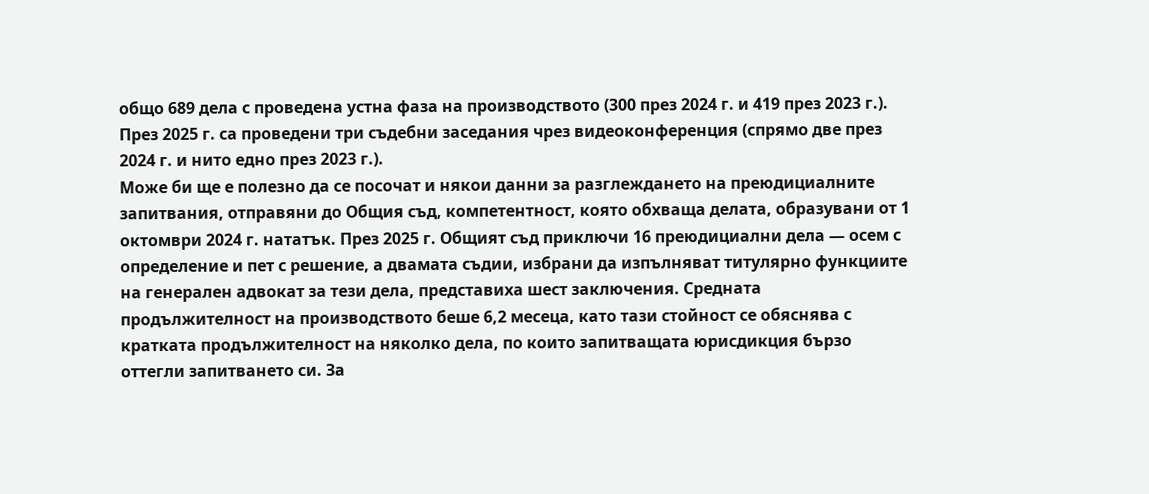общо 689 дела с проведена устна фаза на производството (300 през 2024 г. и 419 през 2023 г.).
През 2025 г. са проведени три съдебни заседания чрез видеоконференция (спрямо две през 2024 г. и нито едно през 2023 г.).
Може би ще е полезно да се посочат и някои данни за разглеждането на преюдициалните запитвания, отправяни до Общия съд, компетентност, която обхваща делата, образувани от 1 октомври 2024 г. нататък. През 2025 г. Общият съд приключи 16 преюдициални дела — осем с определение и пет с решение, а двамата съдии, избрани да изпълняват титулярно функциите на генерален адвокат за тези дела, представиха шест заключения. Средната продължителност на производството беше 6,2 месеца, като тази стойност се обяснява с кратката продължителност на няколко дела, по които запитващата юрисдикция бързо оттегли запитването си. За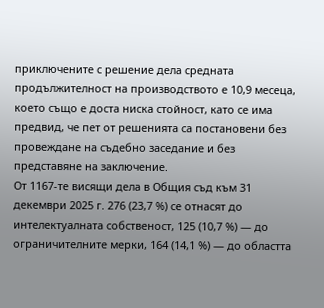приключените с решение дела средната продължителност на производството е 10,9 месеца, което също е доста ниска стойност, като се има предвид, че пет от решенията са постановени без провеждане на съдебно заседание и без представяне на заключение.
От 1167‑те висящи дела в Общия съд към 31 декември 2025 г. 276 (23,7 %) се отнасят до интелектуалната собственост, 125 (10,7 %) — до ограничителните мерки, 164 (14,1 %) — до областта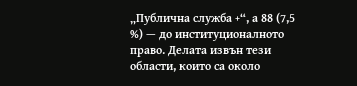„Публична служба +“, а 88 (7,5 %) — до институционалното право. Делата извън тези области, които са около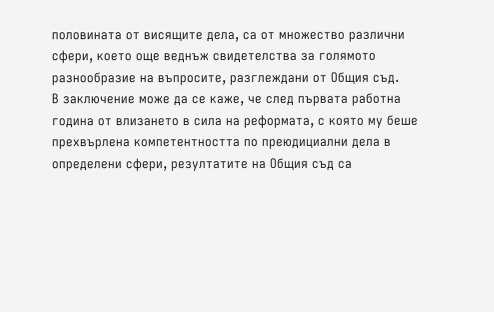половината от висящите дела, са от множество различни сфери, което още веднъж свидетелства за голямото разнообразие на въпросите, разглеждани от Общия съд.
В заключение може да се каже, че след първата работна година от влизането в сила на реформата, с която му беше прехвърлена компетентността по преюдициални дела в определени сфери, резултатите на Общия съд са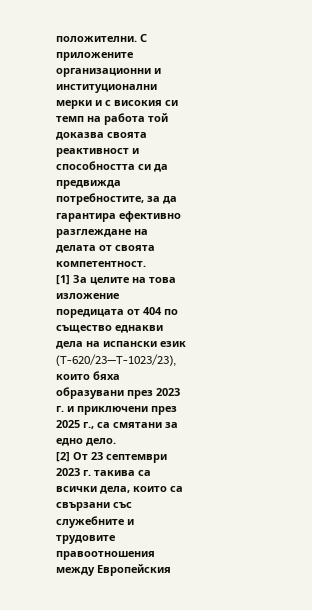положителни. С приложените организационни и институционални мерки и с високия си темп на работа той доказва своята реактивност и способността си да предвижда потребностите, за да гарантира ефективно разглеждане на делата от своята компетентност.
[1] За целите на това изложение поредицата от 404 по същество еднакви дела на испански език (T‑620/23—T‑1023/23), които бяха образувани през 2023 г. и приключени през 2025 г., са смятани за едно дело.
[2] От 23 септември 2023 г. такива са всички дела, които са свързани със служебните и трудовите правоотношения между Европейския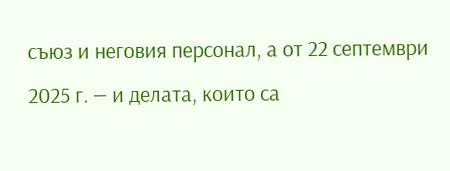съюз и неговия персонал, а от 22 септември 2025 г. — и делата, които са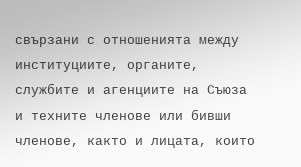свързани с отношенията между институциите, органите, службите и агенциите на Съюза и техните членове или бивши членове, както и лицата, които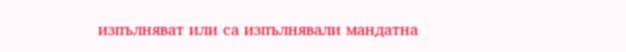изпълняват или са изпълнявали мандатна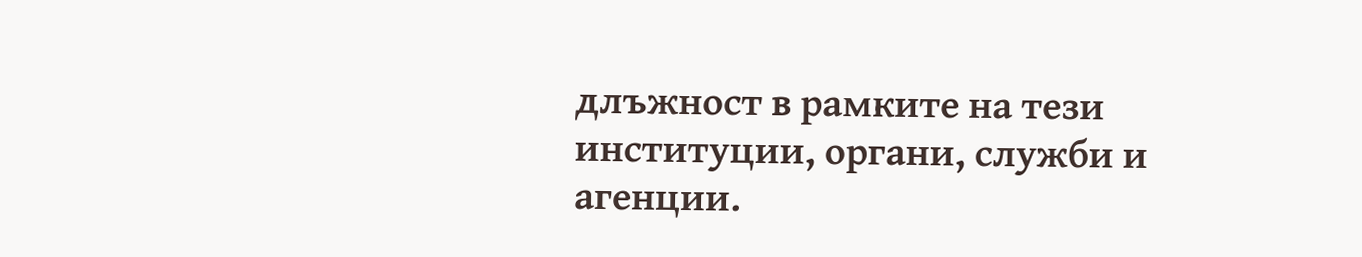длъжност в рамките на тези институции, органи, служби и агенции.